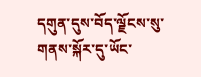དགུན་དུས་བོད་ལྗོངས་སུ་གནས་སྐོར་དུ་ཡོང་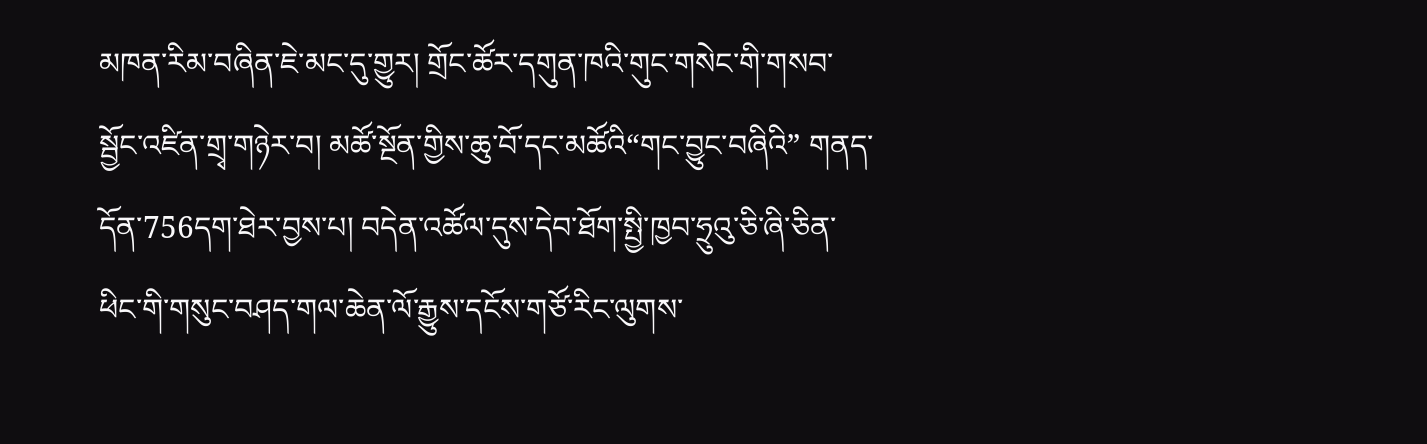མཁན་རིམ་བཞིན་ཇེ་མང་དུ་གྱུར། གྲོང་ཚོར་དགུན་ཁའི་གུང་གསེང་གི་གསབ་སྦྱོང་འཛིན་གྲྭ་གཉེར་བ། མཚོ་སྔོན་གྱིས་ཆུ་བོ་དང་མཚོའི“གང་བྱུང་བཞིའི” གནད་དོན་756དག་ཐེར་བྱས་པ། བདེན་འཚོལ་དུས་དེབ་ཐོག་སྤྱི་ཁྱབ་ཧྲུའུ་ཅི་ཞི་ཅིན་ཕིང་གི་གསུང་བཤད་གལ་ཆེན་ལོ་རྒྱུས་དངོས་གཙོ་རིང་ལུགས་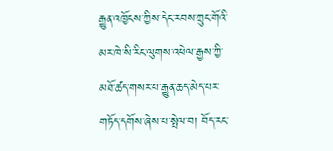རྒྱུན་འཁྱོངས་ཀྱིས་དེང་རབས་ཀྲུང་གོའི་མར་ཁེ་སི་རིང་ལུགས་འཕེལ་རྒྱས་ཀྱི་མཐོ་ཚད་གསར་པ་རྒྱུན་ཆད་མེད་པར་གཏོད་དགོས་ཞེས་པ་སྤེལ་བ། བོད་རང་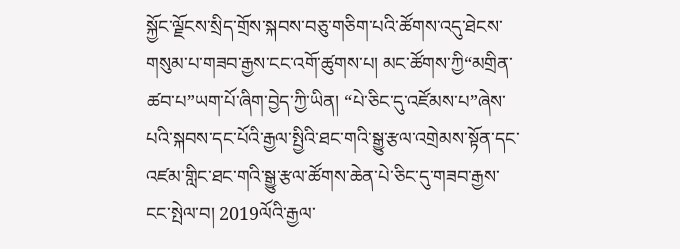སྐྱོང་ལྗོངས་སྲིད་གྲོས་སྐབས་བཅུ་གཅིག་པའི་ཚོགས་འདུ་ཐེངས་གསུམ་པ་གཟབ་རྒྱས་ངང་འགོ་ཚུགས་པ། མང་ཚོགས་ཀྱི“མགྲིན་ཚབ་པ”ཡག་པོ་ཞིག་བྱེད་ཀྱི་ཡིན། “པེ་ཅིང་དུ་འཛོམས་པ”ཞེས་པའི་སྐབས་དང་པོའི་རྒྱལ་སྤྱིའི་ཐང་གའི་སྒྱུ་རྩལ་འགྲེམས་སྟོན་དང་འཛམ་གླིང་ཐང་གའི་སྒྱུ་རྩལ་ཚོགས་ཆེན་པེ་ཅིང་དུ་གཟབ་རྒྱས་ངང་སྤེལ་བ། 2019ལོའི་རྒྱལ་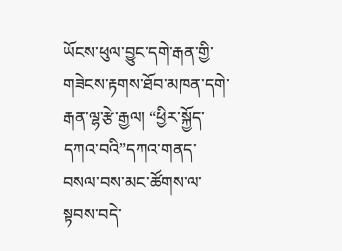ཡོངས་ཕུལ་བྱུང་དགེ་རྒན་གྱི་གཟེངས་རྟགས་ཐོབ་མཁན་དགེ་རྒན་ལྷ་རྩེ་རྒྱལ། “ཕྱིར་སྐྱོད་དཀའ་བའི”དཀའ་གནད་བསལ་བས་མང་ཚོགས་ལ་སྟབས་བདེ་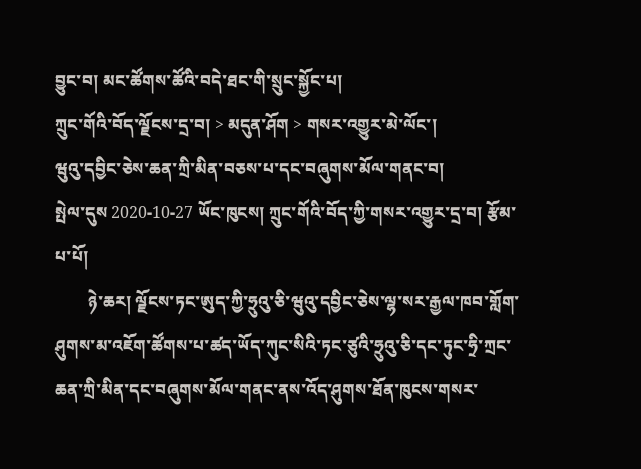བྱུང་བ། མང་ཚོགས་ཚོའི་བདེ་ཐང་གི་སྲུང་སྐྱོང་པ།
ཀྲུང་གོའི་བོད་ལྗོངས་དྲ་བ། > མདུན་ཤོག > གསར་འགྱུར་མེ་ལོང་།
ཝུའུ་དབྱིང་ཅེས་ཆན་ཀྲི་མིན་བཅས་པ་དང་བཞུགས་མོལ་གནང་བ།
སྤེལ་དུས 2020-10-27 ཡོང་ཁུངས། ཀྲུང་གོའི་བོད་ཀྱི་གསར་འགྱུར་དྲ་བ། རྩོམ་པ་པོ།
        ཉེ་ཆར། ལྗོངས་ཏང་ཨུད་ཀྱི་ཧྲུའུ་ཅི་ཝུའུ་དབྱིང་ཅེས་ལྷ་སར་རྒྱལ་ཁབ་གློག་ཤུགས་མ་འཇོག་ཚོགས་པ་ཚད་ཡོད་ཀུང་སིའི་ཏང་ཙུའི་ཧྲུའུ་ཅི་དང་ཏུང་ཧྲི་ཀྲང་ཆན་ཀྲི་མིན་དང་བཞུགས་མོལ་གནང་ནས་འོད་ཤུགས་ཐོན་ཁུངས་གསར་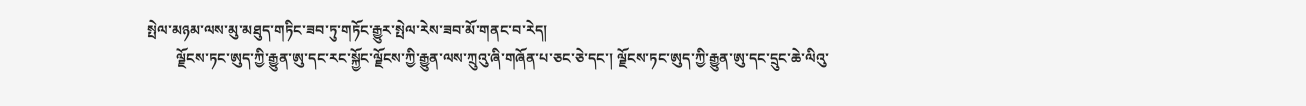སྤེལ་མཉམ་ལས་མུ་མཐུད་གཏིང་ཟབ་ཏུ་གཏོང་རྒྱུར་སྤེལ་རེས་ཟབ་མོ་གནང་བ་རེད།
        ལྗོངས་ཏང་ཨུད་ཀྱི་རྒྱུན་ཨུ་དང་རང་སྐྱོང་ལྗོངས་ཀྱི་རྒྱུན་ལས་ཀྲུའུ་ཞི་གཞོན་པ་ཅང་ཅེ་དང་། ལྗོངས་ཏང་ཨུད་ཀྱི་རྒྱུན་ཨུ་དང་དྲུང་ཆེ་ལིའུ་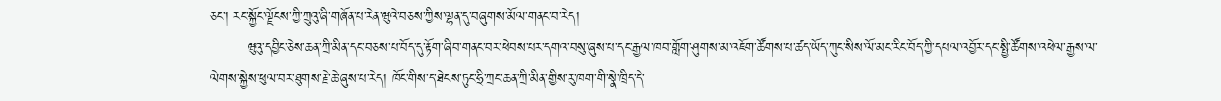ཅང་། རང་སྐྱོང་ལྗོངས་ཀྱི་ཀྲུའུ་ཞི་གཞོན་པ་རེན་ཝུའེ་བཅས་ཀྱིས་ལྷན་དུ་བཞུགས་མོལ་གནང་བ་རེད།
        ཝུའུ་དབྱིང་ཅེས་ཆན་ཀྲི་མིན་དང་བཅས་པ་བོད་དུ་རྟོག་ཞིབ་གནང་བར་ཕེབས་པར་དགའ་བསུ་ཞུས་པ་དང་རྒྱལ་ཁབ་གློག་ཤུགས་མ་འཇོག་ཚོགས་པ་ཚད་ཡོད་ཀུང་སིས་ལོ་མང་རིང་བོད་ཀྱི་དཔལ་འབྱོར་དང་སྤྱི་ཚོགས་འཕེལ་རྒྱས་ལ་ལེགས་སྐྱེས་ཕུལ་བར་ཐུགས་རྗེ་ཆེ་ཞུས་པ་རེད། ཁོང་གིས་ད་ཐེངས་ཏུང་ཧྲི་ཀྲང་ཆན་ཀྲི་མིན་གྱིས་རུ་ཁག་གི་སྣེ་ཁྲིད་དེ་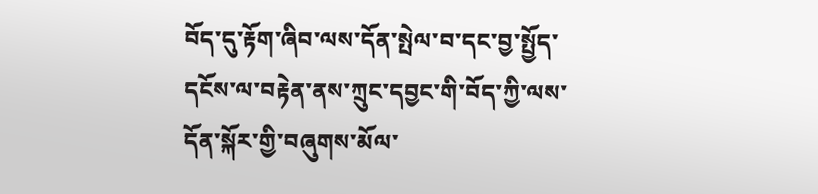བོད་དུ་རྟོག་ཞིབ་ལས་དོན་སྤེལ་བ་དང་བྱ་སྤྱོད་དངོས་ལ་བརྟེན་ནས་ཀྲུང་དབྱང་གི་བོད་ཀྱི་ལས་དོན་སྐོར་གྱི་བཞུགས་མོལ་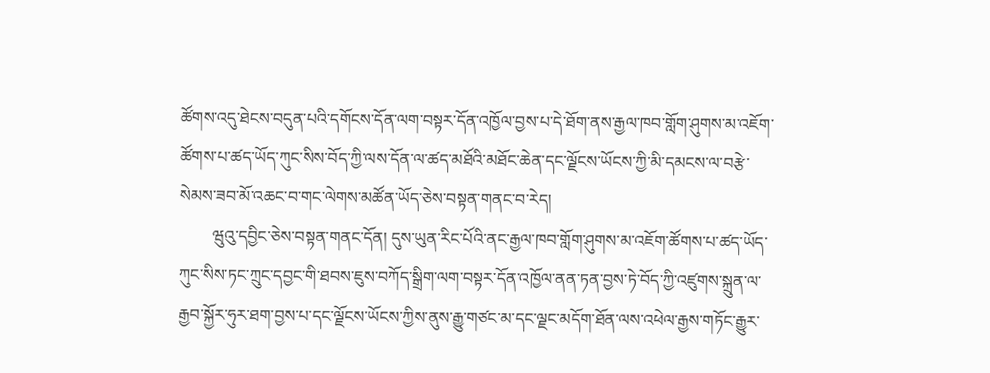ཚོགས་འདུ་ཐེངས་བདུན་པའི་དགོངས་དོན་ལག་བསྟར་དོན་འཁྱོལ་བྱས་པ་དེ་ཐོག་ནས་རྒྱལ་ཁབ་གློག་ཤུགས་མ་འཇོག་ཚོགས་པ་ཚད་ཡོད་ཀུང་སིས་བོད་ཀྱི་ལས་དོན་ལ་ཚད་མཐོའི་མཐོང་ཆེན་དང་ལྗོངས་ཡོངས་ཀྱི་མི་དམངས་ལ་བརྩེ་སེམས་ཟབ་མོ་འཆང་བ་གང་ལེགས་མཚོན་ཡོད་ཅེས་བསྟན་གནང་བ་རེད།
        ཝུའུ་དབྱིང་ཅེས་བསྟན་གནང་དོན། དུས་ཡུན་རིང་པོའི་ནང་རྒྱལ་ཁབ་གློག་ཤུགས་མ་འཇོག་ཚོགས་པ་ཚད་ཡོད་ཀུང་སིས་ཏང་ཀྲུང་དབྱང་གི་ཐབས་ཇུས་བཀོད་སྒྲིག་ལག་བསྟར་དོན་འཁྱོལ་ནན་ཏན་བྱས་ཏེ་བོད་ཀྱི་འཛུགས་སྐྲུན་ལ་རྒྱབ་སྐྱོར་ཧུར་ཐག་བྱས་པ་དང་ལྗོངས་ཡོངས་ཀྱིས་ནུས་རྒྱུ་གཙང་མ་དང་ལྗང་མདོག་ཐོན་ལས་འཕེལ་རྒྱས་གཏོང་རྒྱུར་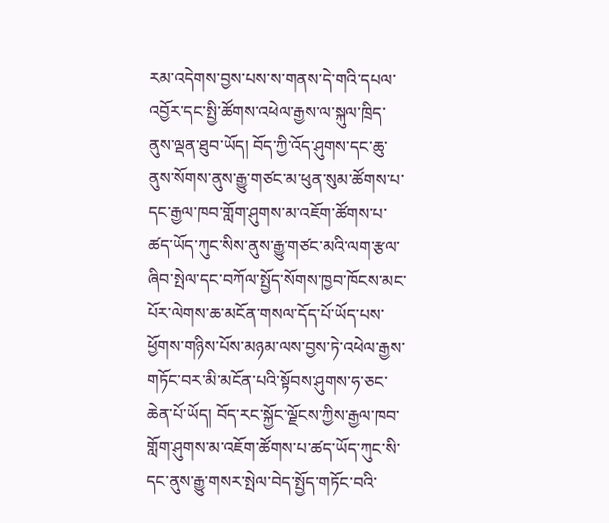རམ་འདེགས་བྱས་པས་ས་གནས་དེ་གའི་དཔལ་འབྱོར་དང་སྤྱི་ཚོགས་འཕེལ་རྒྱས་ལ་སྐུལ་ཁྲིད་ནུས་ལྡན་ཐུབ་ཡོད། བོད་ཀྱི་འོད་ཤུགས་དང་ཆུ་ནུས་སོགས་ནུས་རྒྱུ་གཙང་མ་ཕུན་སུམ་ཚོགས་པ་དང་རྒྱལ་ཁབ་གློག་ཤུགས་མ་འཇོག་ཚོགས་པ་ཚད་ཡོད་ཀུང་སིས་ནུས་རྒྱུ་གཙང་མའི་ལག་རྩལ་ཞིབ་སྤེལ་དང་བཀོལ་སྤྱོད་སོགས་ཁྱབ་ཁོངས་མང་པོར་ལེགས་ཆ་མངོན་གསལ་དོད་པོ་ཡོད་པས་ཕྱོགས་གཉིས་པོས་མཉམ་ལས་བྱས་ཏེ་འཕེལ་རྒྱས་གཏོང་བར་མི་མངོན་པའི་སྟོབས་ཤུགས་ཧ་ཅང་ཆེན་པོ་ཡོད། བོད་རང་སྐྱོང་ལྗོངས་ཀྱིས་རྒྱལ་ཁབ་གློག་ཤུགས་མ་འཇོག་ཚོགས་པ་ཚད་ཡོད་ཀུང་སི་དང་ནུས་རྒྱུ་གསར་སྤེལ་བེད་སྤྱོད་གཏོང་བའི་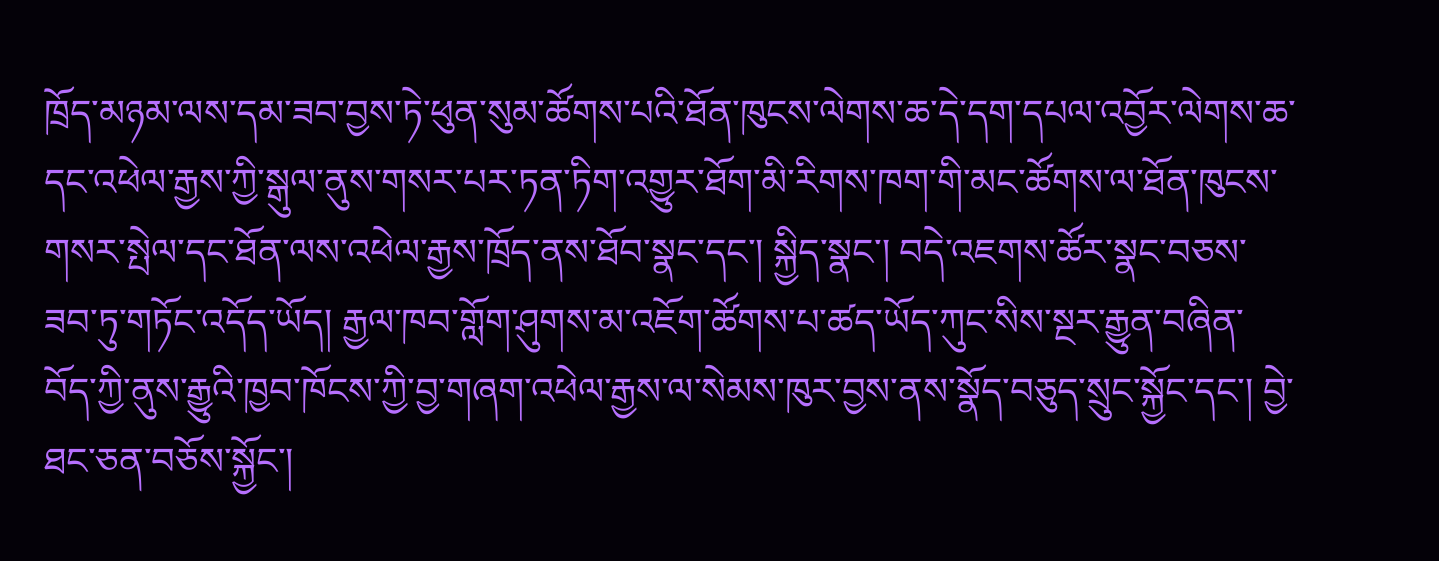ཁྲོད་མཉམ་ལས་དམ་ཟབ་བྱས་ཏེ་ཕུན་སུམ་ཚོགས་པའི་ཐོན་ཁུངས་ལེགས་ཆ་དེ་དག་དཔལ་འབྱོར་ལེགས་ཆ་དང་འཕེལ་རྒྱས་ཀྱི་སྒུལ་ནུས་གསར་པར་ཏན་ཏིག་འགྱུར་ཐོག་མི་རིགས་ཁག་གི་མང་ཚོགས་ལ་ཐོན་ཁུངས་གསར་སྤེལ་དང་ཐོན་ལས་འཕེལ་རྒྱས་ཁྲོད་ནས་ཐོབ་སྣང་དང་། སྐྱིད་སྣང་། བདེ་འཇགས་ཚོར་སྣང་བཅས་ཟབ་ཏུ་གཏོང་འདོད་ཡོད། རྒྱལ་ཁབ་གློག་ཤུགས་མ་འཇོག་ཚོགས་པ་ཚད་ཡོད་ཀུང་སིས་སྔར་རྒྱུན་བཞིན་བོད་ཀྱི་ནུས་རྒྱུའི་ཁྱབ་ཁོངས་ཀྱི་བྱ་གཞག་འཕེལ་རྒྱས་ལ་སེམས་ཁུར་བྱས་ནས་སྣོད་བཅུད་སྲུང་སྐྱོང་དང་། བྱེ་ཐང་ཅན་བཅོས་སྐྱོང་།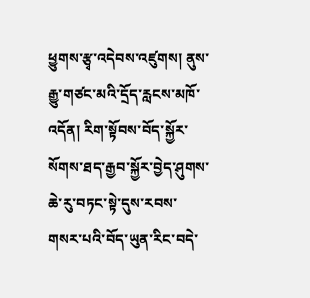ཕྱུགས་རྩྭ་འདེབས་འཛུགས། ནུས་རྒྱུ་གཙང་མའི་དྲོད་རླངས་མཁོ་འདོན། རིག་སྟོབས་བོད་སྐྱོར་སོགས་ཐད་རྒྱབ་སྐྱོར་བྱེད་ཤུགས་ཆེ་རུ་བཏང་སྟེ་དུས་རབས་གསར་པའི་བོད་ཡུན་རིང་བདེ་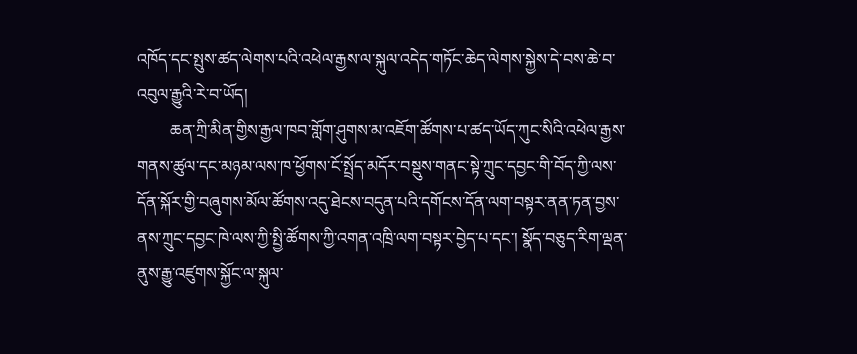འཁོད་དང་སྤུས་ཚད་ལེགས་པའི་འཕེལ་རྒྱས་ལ་སྐུལ་འདེད་གཏོང་ཆེད་ལེགས་སྐྱེས་དེ་བས་ཆེ་བ་འབུལ་རྒྱུའི་རེ་བ་ཡོད།
        ཆན་ཀྲི་མིན་གྱིས་རྒྱལ་ཁབ་གློག་ཤུགས་མ་འཇོག་ཚོགས་པ་ཚད་ཡོད་ཀུང་སིའི་འཕེལ་རྒྱས་གནས་ཚུལ་དང་མཉམ་ལས་ཁ་ཕྱོགས་ངོ་སྤྲོད་མདོར་བསྡུས་གནང་སྟེ་ཀྲུང་དབྱང་གི་བོད་ཀྱི་ལས་དོན་སྐོར་གྱི་བཞུགས་མོལ་ཚོགས་འདུ་ཐེངས་བདུན་པའི་དགོངས་དོན་ལག་བསྟར་ནན་ཏན་བྱས་ནས་ཀྲུང་དབྱང་ཁེ་ལས་ཀྱི་སྤྱི་ཚོགས་ཀྱི་འགན་འཁྲི་ལག་བསྟར་བྱེད་པ་དང་། སྣོད་བཅུད་རིག་ལྡན་ནུས་རྒྱུ་འཛུགས་སྐྱོང་ལ་སྐུལ་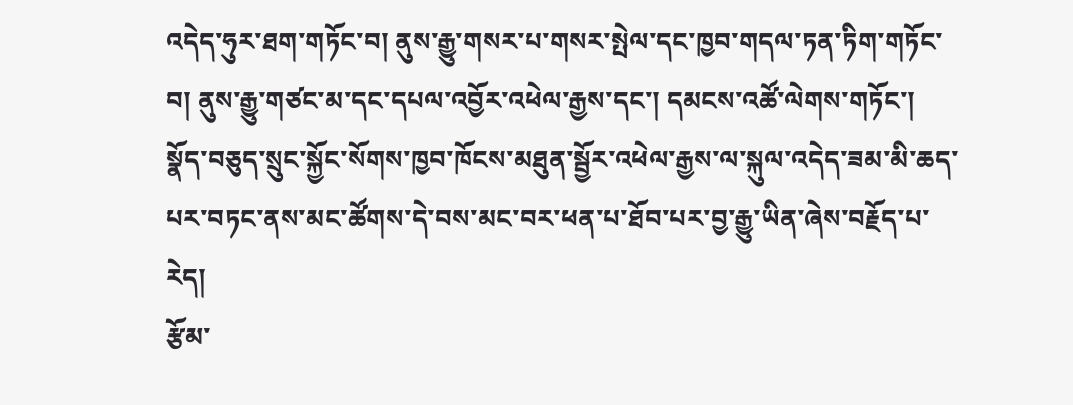འདེད་ཧུར་ཐག་གཏོང་བ། ནུས་རྒྱུ་གསར་པ་གསར་སྤེལ་དང་ཁྱབ་གདལ་ཏན་ཏིག་གཏོང་བ། ནུས་རྒྱུ་གཙང་མ་དང་དཔལ་འབྱོར་འཕེལ་རྒྱས་དང་། དམངས་འཚོ་ལེགས་གཏོང་། སྣོད་བཅུད་སྲུང་སྐྱོང་སོགས་ཁྱབ་ཁོངས་མཐུན་སྦྱོར་འཕེལ་རྒྱས་ལ་སྐུལ་འདེད་ཟམ་མི་ཆད་པར་བཏང་ནས་མང་ཚོགས་དེ་བས་མང་བར་ཕན་པ་ཐོབ་པར་བྱ་རྒྱུ་ཡིན་ཞེས་བརྗོད་པ་རེད།
རྩོམ་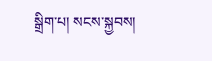སྒྲིག་པ། སངས་སྐྱབས།